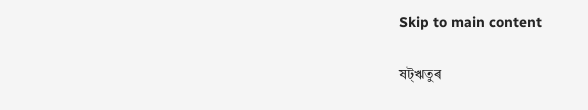Skip to main content

ষট্ঋতুৰ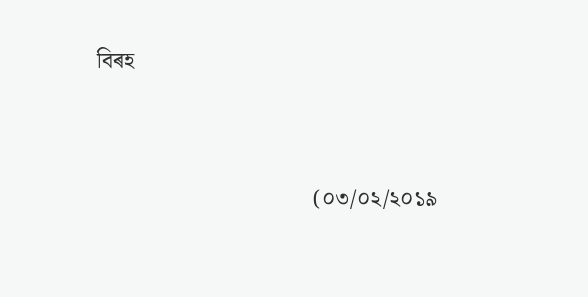বিৰহ


                                      (০৩/০২/২০১৯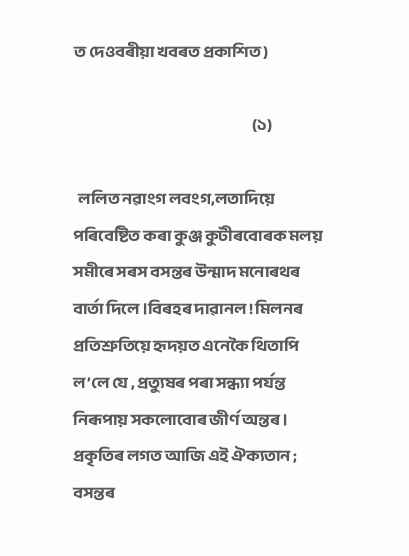ত দেওবৰীয়া খবৰত প্রকাশিত)

                                                                    (১)

  ললিত নৱাংগ লবংগ,লতাদিয়ে পৰিবেষ্টিত কৰা কুঞ্জ কুটীৰবোৰক মলয় সমীৰে সৰস বসন্তৰ উন্মাদ মনোৰথৰ বাৰ্তা দিলে ।বিৰহৰ দাৱানল ! মিলনৰ প্রতিশ্রুতিয়ে হৃদয়ত এনেকৈ থিতাপি ল’লে যে , প্রত্যুষৰ পৰা সন্ধ্যা পৰ্যন্ত নিৰূপায় সকলোবোৰ জীৰ্ণ অন্তৰ । প্রকৃতিৰ লগত আজি এই ঐক্যতান ; বসন্তৰ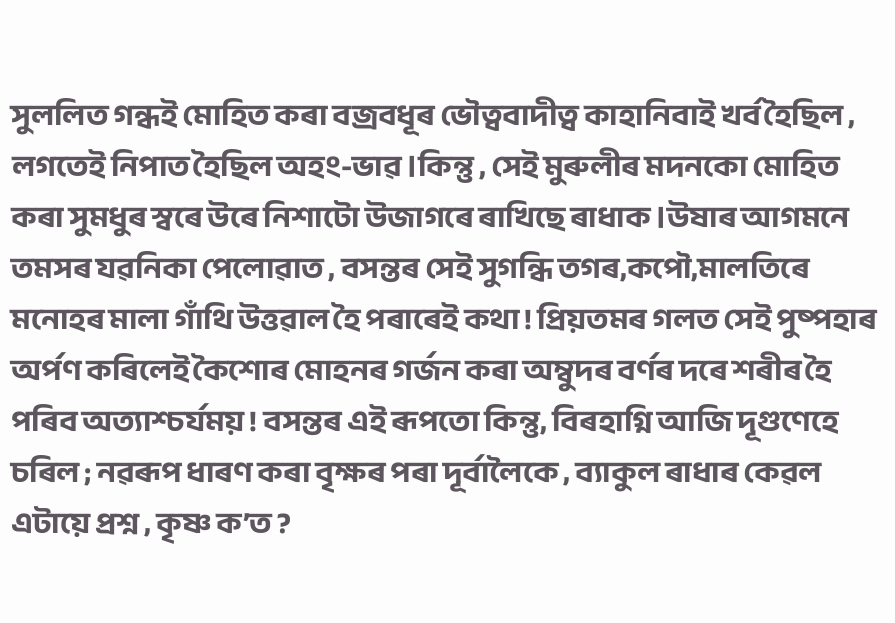সুললিত গন্ধই মোহিত কৰা বজ্রবধূৰ ভৌত্ববাদীত্ব কাহানিবাই খৰ্ব হৈছিল , লগতেই নিপাত হৈছিল অহং-ভাৱ ।কিন্তু , সেই মুৰুলীৰ মদনকো মোহিত কৰা সুমধুৰ স্বৰে উৰে নিশাটো উজাগৰে ৰাখিছে ৰাধাক ।উষাৰ আগমনে তমসৰ যৱনিকা পেলোৱাত , বসন্তৰ সেই সুগন্ধি তগৰ,কপৌ,মালতিৰে মনোহৰ মালা গাঁথি উত্তৱাল হৈ পৰাৰেই কথা ! প্রিয়তমৰ গলত সেই পুষ্পহাৰ অৰ্পণ কৰিলেই কৈশোৰ মোহনৰ গৰ্জন কৰা অম্বুদৰ বৰ্ণৰ দৰে শৰীৰ হৈ পৰিব অত্যাশ্চৰ্যময় ! বসন্তৰ এই ৰূপতো কিন্তু, বিৰহাগ্নি আজি দূগুণেহে চৰিল ; নৱৰূপ ধাৰণ কৰা বৃক্ষৰ পৰা দূৰ্বালৈকে , ব্যাকুল ৰাধাৰ কেৱল এটায়ে প্রশ্ন , কৃষ্ণ ক’ত ?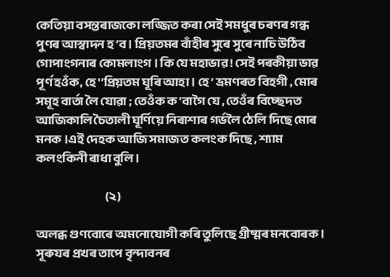কেতিয়া বসন্তৰাজকো লজ্জিত কৰা সেই সমধুৰ চৰণৰ গন্ধ পুণৰ আস্বাদন হ’ব । প্রিয়তমৰ বাঁহীৰ সুৰে সুৰে নাচি উঠিব গোপাংগনাৰ কোমলাংগ । কি যে মহাভাৱ ! সেই পৰকীয়া ভাৱ পূৰ্ণ হওঁক, হে'’প্রিয়তম ঘূৰি আহা । হে’ ভ্রমণৰত বিহগী , মোৰ সমূহ বাৰ্তা লৈ যোৱা ; তেওঁক ক’বাগৈ যে , তেওঁৰ বিচ্ছেদত আজিকালি চৈতালী ঘূৰ্ণিয়ে নিৰাশাৰ গৰ্ভলৈ ঠেলি দিছে মোৰ মনক ।এই দেহক আজি সমাজত কলংক দিছে , শ্যাম কলংকিনী ৰাধা বুলি ।

                                   (২)

অলব্ধ গুণবোৰে অমনোযোগী কৰি তুলিছে গ্রীষ্মৰ মনবোৰক । সূৰুযৰ প্রখৰ তাপে বৃন্দাবনৰ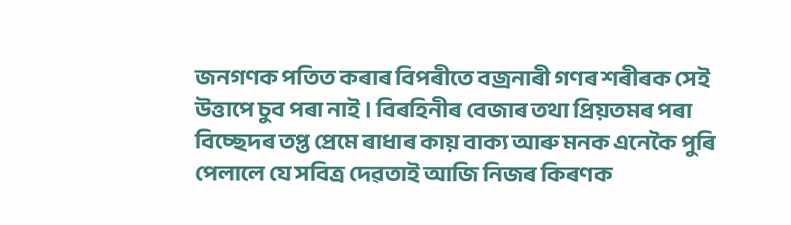জনগণক পতিত কৰাৰ বিপৰীতে বজ্রনাৰী গণৰ শৰীৰক সেই উত্তাপে চুব পৰা নাই । বিৰহিনীৰ বেজাৰ তথা প্রিয়তমৰ পৰা বিচ্ছেদৰ তপ্ত প্রেমে ৰাধাৰ কায় বাক্য আৰু মনক এনেকৈ পুৰি পেলালে যে সবিত্র দেৱতাই আজি নিজৰ কিৰণক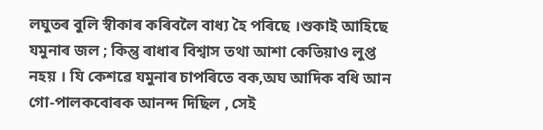লঘুতৰ বুলি স্বীকাৰ কৰিবলৈ বাধ্য হৈ পৰিছে ।শুকাই আহিছে যমুনাৰ জল ; কিন্তু ৰাধাৰ বিশ্বাস তথা আশা কেতিয়াও লুপ্ত নহয় । যি কেশৱে যমুনাৰ চাপৰিতে বক,অঘ আদিক বধি আন গো-পালকবোৰক আনন্দ দিছিল , সেই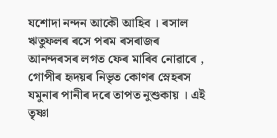যশোদা নন্দন আকৌ আহিব । ৰসাল ঋতুফলৰ ৰসে পৰম ৰসৰাজৰ আনন্দৰসৰ লগত ফেৰ মাৰিব নোৱাৰে , গোপীৰ হৃদয়ৰ নিভৃত কোণৰ স্নেহৰস যমুনাৰ পানীৰ দৰে তাপত নুশুকায় । এই তৃষ্ণা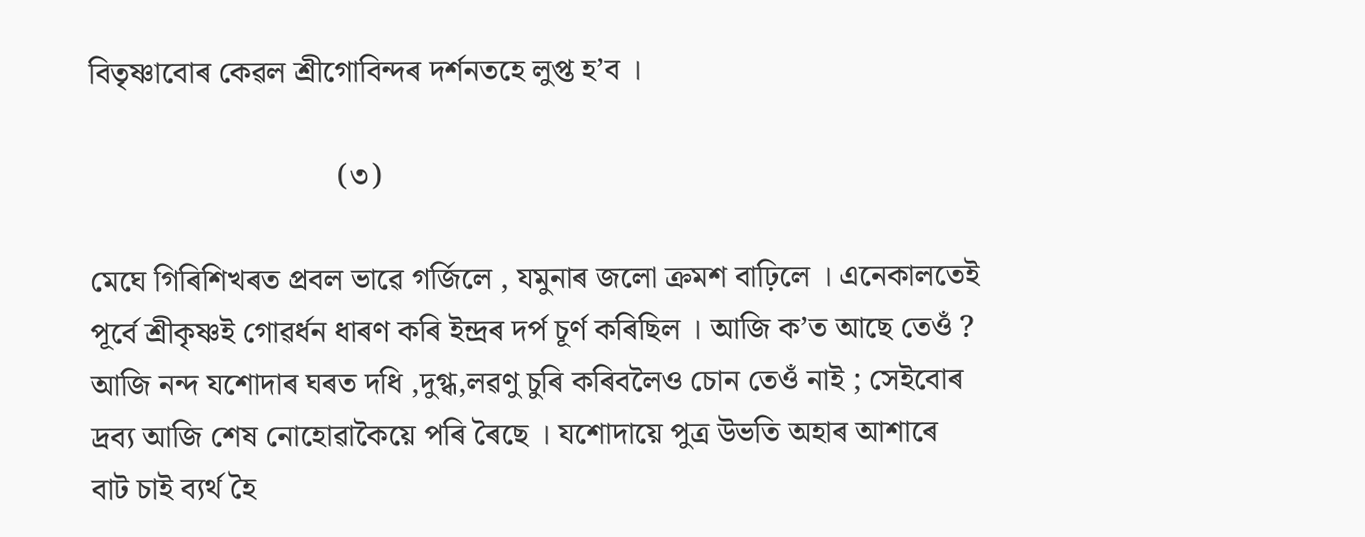বিতৃষ্ণাবোৰ কেৱল শ্রীগোবিন্দৰ দৰ্শনতহে লুপ্ত হ’ব ।

                                (৩)

মেঘে গিৰিশিখৰত প্রবল ভাৱে গৰ্জিলে , যমুনাৰ জলো ক্রমশ বাঢ়িলে । এনেকালতেই পূৰ্বে শ্রীকৃষ্ণই গোৱৰ্ধন ধাৰণ কৰি ইন্দ্রৰ দৰ্প চূৰ্ণ কৰিছিল । আজি ক’ত আছে তেওঁ ? আজি নন্দ যশোদাৰ ঘৰত দধি ,দুগ্ধ,লৱণু চুৰি কৰিবলৈও চোন তেওঁ নাই ; সেইবোৰ দ্রব্য আজি শেষ নোহোৱাকৈয়ে পৰি ৰৈছে । যশোদায়ে পুত্র উভতি অহাৰ আশাৰে বাট চাই ব্যৰ্থ হৈ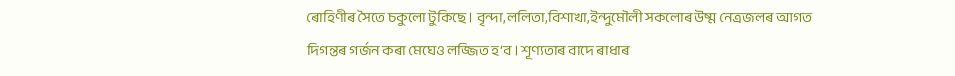ৰোহিণীৰ সৈতে চকুলো টুকিছে । বৃন্দা,ললিতা,বিশাখা,ইন্দুমৌলী সকলোৰ উষ্ম নেত্রজলৰ আগত দিগন্তৰ গৰ্জন কৰা মেঘেও লজ্জিত হ’ব । শূণ্যতাৰ বাদে ৰাধাৰ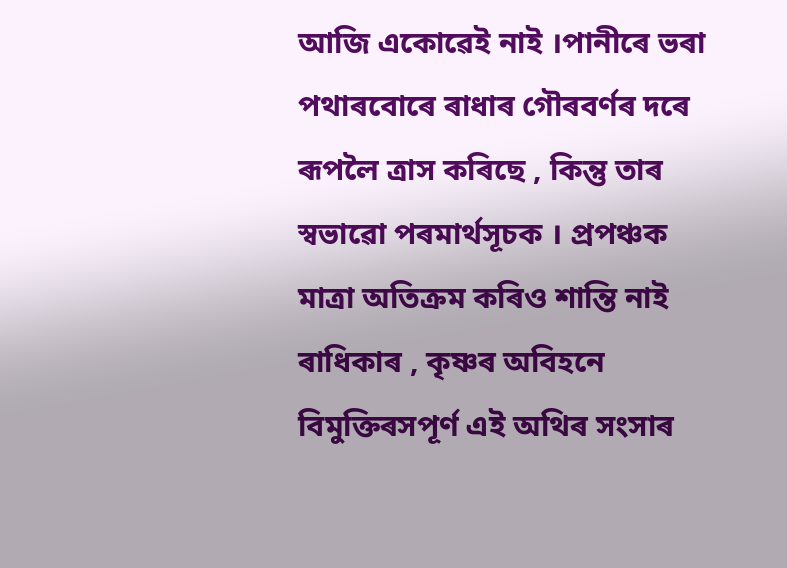আজি একোৱেই নাই ।পানীৰে ভৰা পথাৰবোৰে ৰাধাৰ গৌৰবৰ্ণৰ দৰে ৰূপলৈ ত্রাস কৰিছে , কিন্তু তাৰ স্বভাৱো পৰমাৰ্থসূচক । প্রপঞ্চক মাত্রা অতিক্রম কৰিও শান্তি নাই ৰাধিকাৰ , কৃষ্ণৰ অবিহনে বিমুক্তিৰসপূৰ্ণ এই অথিৰ সংসাৰ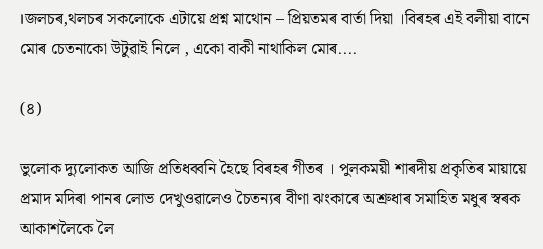।জলচৰ,থলচৰ সকলোকে এটায়ে প্রশ্ন মাথোন – প্রিয়তমৰ বাৰ্তা দিয়া ।বিৰহৰ এই বলীয়া বানে মোৰ চেতনাকো উটুৱাই নিলে , একো বাকী নাথাকিল মোৰ....

(৪)

ভুলোক দ্যুলোকত আজি প্রতিধব্বনি হৈছে বিৰহৰ গীতৰ । পুলকময়ী শাৰদীয় প্রকৃতিৰ মায়ায়ে প্রমাদ মদিৰা পানৰ লোভ দেখুওৱালেও চৈতন্যৰ বীণা ঝংকাৰে অশ্রুধাৰ সমাহিত মধুৰ স্বৰক আকাশলৈকে লৈ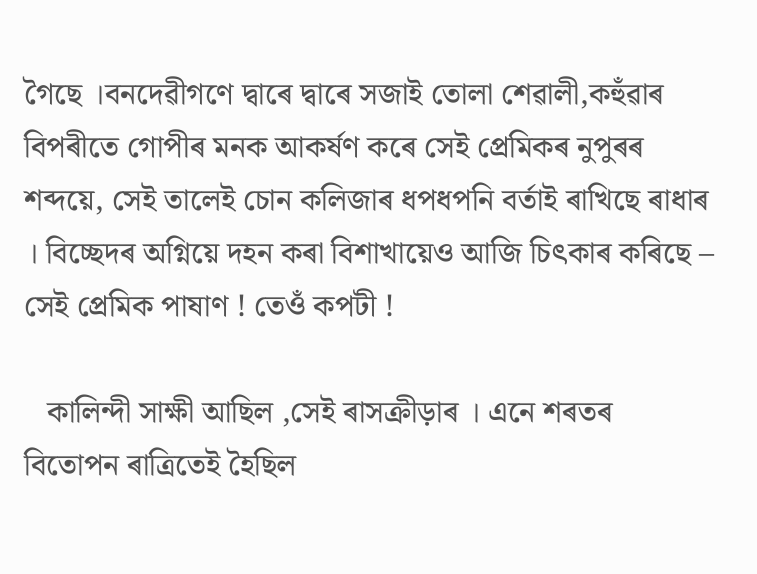গৈছে ।বনদেৱীগণে দ্বাৰে দ্বাৰে সজাই তোলা শেৱালী,কহুঁৱাৰ বিপৰীতে গোপীৰ মনক আকৰ্ষণ কৰে সেই প্রেমিকৰ নুপুৰৰ শব্দয়ে, সেই তালেই চোন কলিজাৰ ধপধপনি বৰ্তাই ৰাখিছে ৰাধাৰ । বিচ্ছেদৰ অগ্নিয়ে দহন কৰা বিশাখায়েও আজি চিৎকাৰ কৰিছে – সেই প্রেমিক পাষাণ ! তেওঁ কপটী !

   কালিন্দী সাক্ষী আছিল ,সেই ৰাসক্রীড়াৰ । এনে শৰতৰ বিতোপন ৰাত্রিতেই হৈছিল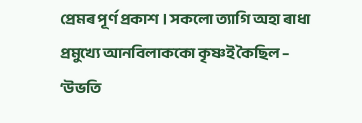প্রেমৰ পূৰ্ণ প্রকাশ । সকলো ত্যাগি অহা ৰাধা প্রমুখ্যে আনবিলাককো কৃষ্ণই কৈছিল – ‘উভতি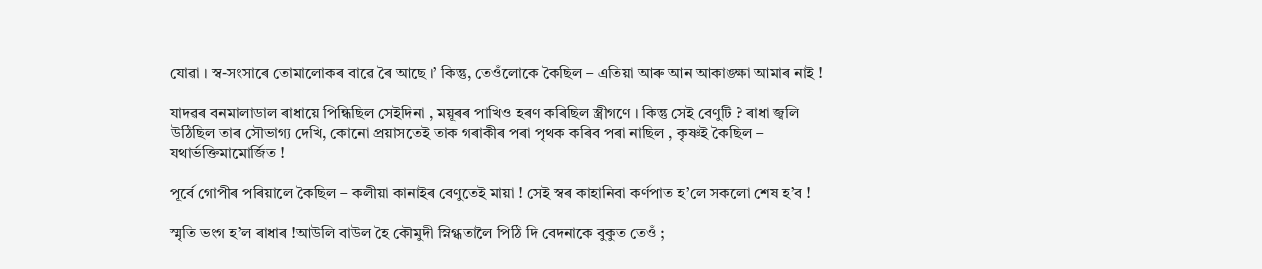যোৱা । স্ব-সংসাৰে তোমালোকৰ বাৱে ৰৈ আছে ।’ কিন্তু, তেওঁলোকে কৈছিল – এতিয়া আৰু আন আকাঙ্ক্ষা আমাৰ নাই !

যাদৱৰ বনমালাডাল ৰাধায়ে পিন্ধিছিল সেইদিনা , ময়ূৰৰ পাখিও হৰণ কৰিছিল স্ত্রীগণে । কিন্তু সেই বেণুটি ? ৰাধা জ্বলি উঠিছিল তাৰ সৌভাগ্য দেখি, কোনো প্রয়াসতেই তাক গৰাকীৰ পৰা পৃথক কৰিব পৰা নাছিল , কৃষ্ণই কৈছিল – যথাৰ্ভক্তিমামোৰ্জিত !

পূৰ্বে গোপীৰ পৰিয়ালে কৈছিল – কলীয়া কানাইৰ বেণুতেই মায়া ! সেই স্বৰ কাহানিবা কৰ্ণপাত হ’লে সকলো শেষ হ’ব !

স্মৃতি ভংগ হ’ল ৰাধাৰ !আউলি বাউল হৈ কৌমুদী স্নিগ্ধতালৈ পিঠি দি বেদনাকে বুকুত তেওঁ ;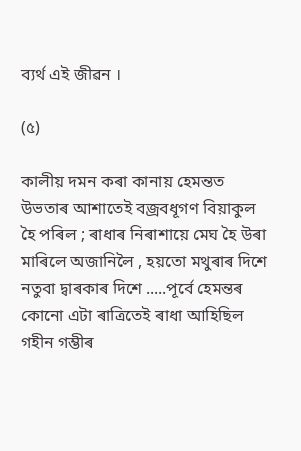ব্যৰ্থ এই জীৱন ।

(৫)

কালীয় দমন কৰা কানায় হেমন্তত উভতাৰ আশাতেই বজ্রবধূগণ বিয়াকুল হৈ পৰিল ; ৰাধাৰ নিৰাশায়ে মেঘ হৈ উৰা মাৰিলে অজানিলৈ , হয়তো মথুৰাৰ দিশে নতুবা দ্বাৰকাৰ দিশে .....পূৰ্বে হেমন্তৰ কোনো এটা ৰাত্রিতেই ৰাধা আহিছিল গহীন গম্ভীৰ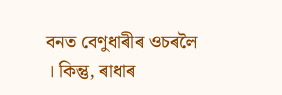বনত বেণুধাৰীৰ ওচৰলৈ । কিন্তু, ৰাধাৰ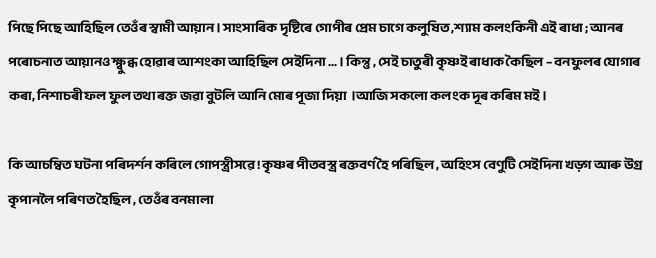পিছে পিছে আহিছিল তেওঁৰ স্বামী আয়ান । সাংসাৰিক দৃষ্টিৰে গোপীৰ প্রেম চাগে কলুষিত ,শ্যাম কলংকিনী এই ৰাধা ; আনৰ পৰোচনাত আয়ানও ক্ষ্বুব্ধ হোৱাৰ আশংকা আহিছিল সেইদিনা ... । কিন্তু , সেই চাতুৰী কৃষ্ণই ৰাধাক কৈছিল – বনফুলৰ যোগাৰ কৰা, নিশাচৰী ফল ফুল তথা ৰক্ত জৱা বুটলি আনি মোৰ পূজা দিয়া  ।আজি সকলো কলংক দূৰ কৰিম মই ।

কি আচম্বিত ঘটনা পৰিদৰ্শন কৰিলে গোপস্ত্রীসৱে ! কৃষ্ণৰ পীতবস্ত্র ৰক্তবৰ্ণ হৈ পৰিছিল , অহিংস বেণুটি সেইদিনা খড়্গ আৰু উগ্র কৃপানলৈ পৰিণত হৈছিল , তেওঁৰ বনমালা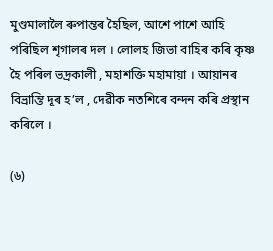মুণ্ডমালালৈ ৰুপান্তৰ হৈছিল, আশে পাশে আহি পৰিছিল শৃগালৰ দল । লোলহ জিভা বাহিৰ কৰি কৃষ্ণ হৈ পৰিল ভদ্রকালী , মহাশক্তি মহামায়া । আয়ানৰ বিভ্রান্তি দূৰ হ’ল , দেৱীক নতশিৰে বন্দন কৰি প্রস্থান কৰিলে ।

(৬)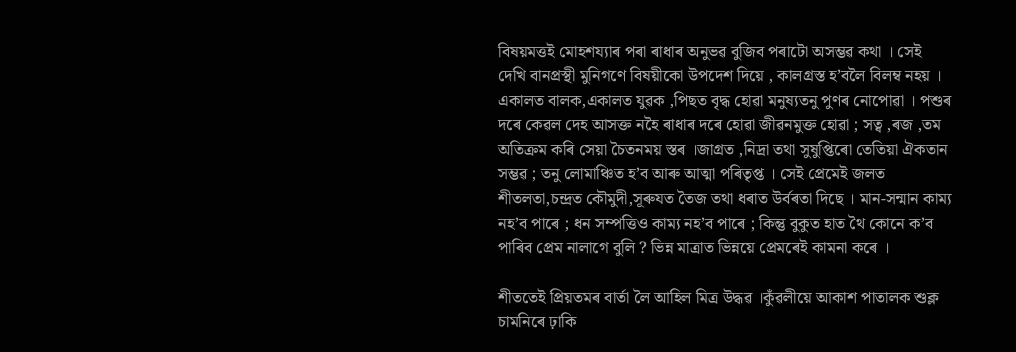বিষয়মত্তই মোহশয্যাৰ পৰা ৰাধাৰ অনুভৱ বুজিব পৰাটো অসম্ভৱ কথা । সেই দেখি বানপ্রস্থী মুনিগণে বিষয়ীকো উপদেশ দিয়ে , কালগ্রস্ত হ’বলৈ বিলম্ব নহয় । একালত বালক,একালত যুৱক ,পিছত বৃদ্ধ হোৱা মনুষ্যতনু পুণৰ নোপোৱা । পশুৰ দৰে কেৱল দেহ আসক্ত নহৈ ৰাধাৰ দৰে হোৱা জীৱনমুক্ত হোৱা ; সত্ব ,ৰজ ,তম অতিক্রম কৰি সেয়া চৈতনময় স্তৰ ।জাগ্রত ,নিদ্রা তথা সুষুপ্তিৰো তেতিয়া ঐকতান সম্ভৱ ; তনু লোমাঞ্চিত হ’ব আৰু আত্মা পৰিতৃপ্ত । সেই প্রেমেই জলত শীতলতা,চন্দ্রত কৌমুদী,সূৰুযত তৈজ তথা ধৰাত উৰ্বৰতা দিছে । মান-সন্মান কাম্য নহ’ব পাৰে ; ধন সম্পত্তিও কাম্য নহ’ব পাৰে ; কিন্তু বুকুত হাত থৈ কোনে ক’ব পাৰিব প্রেম নালাগে বুলি ? ভিন্ন মাত্রাত ভিন্নয়ে প্রেমৰেই কামনা কৰে ।

শীততেই প্রিয়তমৰ বাৰ্তা লৈ আহিল মিত্র উদ্ধৱ ।কুঁৱলীয়ে আকাশ পাতালক শুক্ল চামনিৰে ঢ়াকি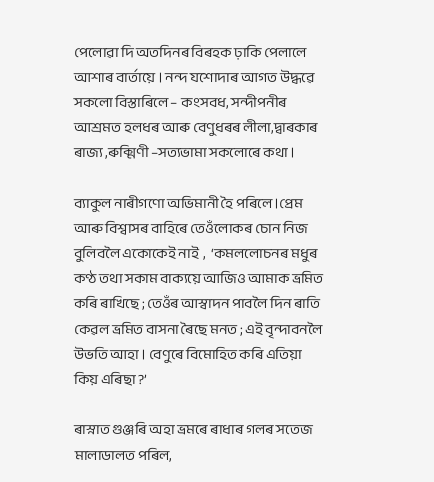পেলোৱা দি অতদিনৰ বিৰহক ঢ়াকি পেলালে আশাৰ বাৰ্তায়ে । নন্দ যশোদাৰ আগত উদ্ধৱে সকলো বিস্তাৰিলে – কংসবধ, সন্দীপনীৰ আশ্রমত হলধৰ আৰু বেণুধৰৰ লীলা,দ্বাৰকাৰ ৰাজ্য ,ৰুক্মিণী –সত্যভামা সকলোৰে কথা ।

ব্যাকুল নাৰীগণো অভিমানী হৈ পৰিলে ।প্রেম আৰু বিশ্বাসৰ বাহিৰে তেওঁলোকৰ চোন নিজ বুলিবলৈ একোকেই নাই  ,  ‘কমললোচনৰ মধুৰ কণ্ঠ তথা সকাম বাক্যয়ে আজিও আমাক ভ্রমিত কৰি ৰাখিছে ; তেওঁৰ আস্বাদন পাবলৈ দিন ৰাতি কেৱল ভ্রমিত বাসনা ৰৈছে মনত ; এই বৃন্দাবনলৈ উভতি আহা । বেণুৰে বিমোহিত কৰি এতিয়া কিয় এৰিছা ?’

ৰাস্নাত গুঞ্জৰি অহা ভ্রমৰে ৰাধাৰ গলৰ সতেজ মালাডালত পৰিল,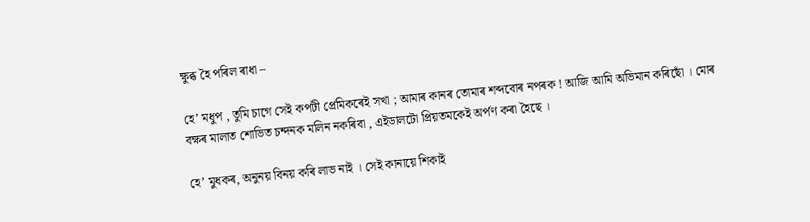ক্ষুব্ধ হৈ পৰিল ৰাধা –

হে’ মধুপ , তুমি চাগে সেই কপটী প্রেমিকৰেই সখা ; আমাৰ কানৰ তোমাৰ শব্দবোৰ নপৰক ! আজি আমি অভিমান কৰিছোঁ । মোৰ বক্ষৰ মালাত শোভিত চন্দনক মলিন নকৰিবা , এইডালটো প্রিয়তমকেই অৰ্পণ কৰা হৈছে ।

হে’ মুধকৰ, অনুনয় বিনয় কৰি লাভ নাই । সেই কানায়ে শিকাই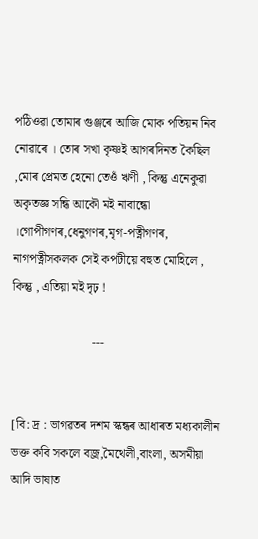পঠিওৱা তোমাৰ গুঞ্জৰে আজি মোক পতিয়ন নিব নোৱাৰে । তোৰ সখা কৃষ্ণই আগৰদিনত কৈছিল ,মোৰ প্রেমত হেনো তেওঁ ঋণী , কিন্তু এনেকুৱা অকৃতজ্ঞ সন্ধি আকৌ মই নাবান্ধো ।গোপীগণৰ,ধেনুগণৰ,মৃগ-পত্নীগণৰ, নাগপত্নীসকলক সেই কপটীয়ে বহুত মোহিলে , কিন্তু , এতিয়া মই দৃঢ় !

                          ---


[বি: দ্র : ভাগৱতৰ দশম স্কন্ধৰ আধাৰত মধ্যকালীন ভক্ত কবি সকলে বজ্র,মৈথেলী,বাংলা, অসমীয়া আদি ভাষাত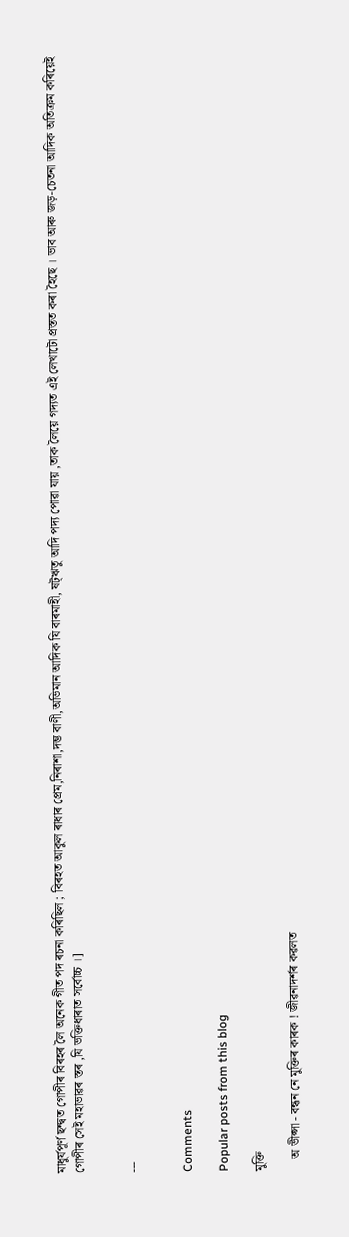মাধুৰ্যপূৰ্ণ ছন্দ্বত গোপীৰ বিৰহৰ লৈ অনেক গীত পদ ৰচনা কৰিছিল ; বিৰহত আকুল ৰাধাৰ প্রেম,নিৰাশা,দম্ভ বাণী,অভিমান আদিক যি বাৰমাহী, ষট্ঋতু আদি পদ্য পোৱা যায় ,তাক লৈয়ে গদ্যত এই লেখাটো প্রস্তত কৰা হৈছে । ভাব আৰু জড়-চেতনা আদিক অতিক্রম কৰিয়েই গোপীৰ সেই মহাভাৱৰ স্তৰ ,যি ভক্তিধাৰাত সৰ্বোচ্চ ।]


---


Comments

Popular posts from this blog

মুক্তি

    অ ভীপ্সা - বন্ধন নে মুক্তিৰ কাৰক ! জীৱনাদৰ্শৰ কৱলত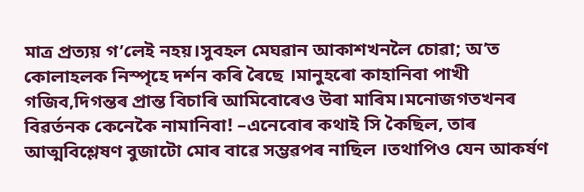মাত্র প্রত্যয় গ’লেই নহয়।সুবহল মেঘৱান আকাশখনলৈ চোৱা; অ’ত কোলাহলক নিস্পৃহে দৰ্শন কৰি ৰৈছে ।মানুহৰো কাহানিবা পাখী গজিব,দিগন্তৰ প্রান্ত বিচাৰি আমিবোৰেও উৰা মাৰিম।মনোজগতখনৰ বিৱৰ্তনক কেনেকৈ নামানিবা! –এনেবোৰ কথাই সি কৈছিল, তাৰ আত্মবিশ্লেষণ বুজাটো মোৰ বাৱে সম্ভৱপৰ নাছিল ।তথাপিও যেন আকৰ্ষণ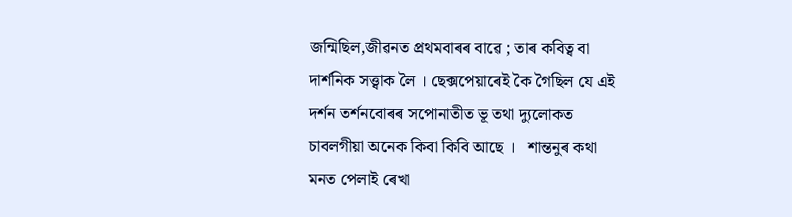জন্মিছিল,জীৱনত প্রথমবাৰৰ বাৱে ; তাৰ কবিত্ব বা দাৰ্শনিক সত্ত্বাক লৈ । ছেক্সপেয়াৰেই কৈ গৈছিল যে এই দৰ্শন তৰ্শনবোৰৰ সপোনাতীত ভূ তথা দ্যুলোকত চাবলগীয়া অনেক কিবা কিবি আছে ।   শান্তনুৰ কথা মনত পেলাই ৰেখা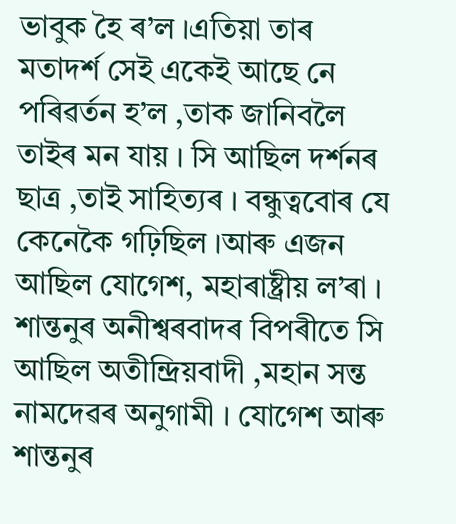ভাবুক হৈ ৰ’ল ।এতিয়া তাৰ মতাদৰ্শ সেই একেই আছে নে পৰিৱৰ্তন হ’ল ,তাক জানিবলৈ তাইৰ মন যায় । সি আছিল দৰ্শনৰ ছাত্র ,তাই সাহিত্যৰ । বন্ধুত্ববোৰ যে কেনেকৈ গঢ়িছিল ।আৰু এজন আছিল যোগেশ, মহাৰাষ্ট্রীয় ল’ৰা । শান্তনুৰ অনীশ্বৰবাদৰ বিপৰীতে সি আছিল অতীন্দ্রিয়বাদী ,মহান সন্ত নামদেৱৰ অনুগামী । যোগেশ আৰু শান্তনুৰ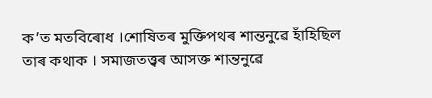ক’ত মতবিৰোধ ।শোষিতৰ মুক্তিপথৰ শান্তনুৱে হাঁহিছিল তাৰ কথাক । সমাজতত্ত্বৰ আসক্ত শান্তনুৱে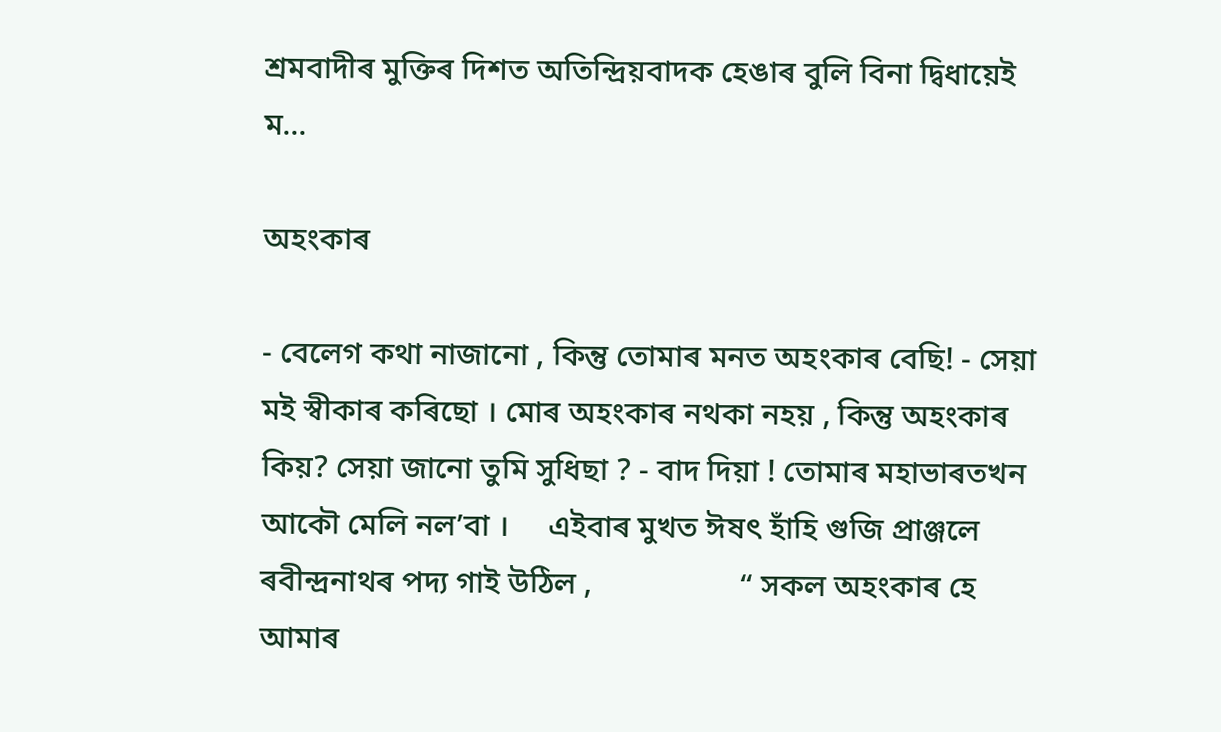শ্রমবাদীৰ মুক্তিৰ দিশত অতিন্দ্রিয়বাদক হেঙাৰ বুলি বিনা দ্বিধায়েই ম...

অহংকাৰ

- বেলেগ কথা নাজানো , কিন্তু তোমাৰ মনত অহংকাৰ বেছি! - সেয়া মই স্বীকাৰ কৰিছো । মোৰ অহংকাৰ নথকা নহয় , কিন্তু অহংকাৰ কিয়? সেয়া জানো তুমি সুধিছা ? - বাদ দিয়া ! তোমাৰ মহাভাৰতখন আকৌ মেলি নল’বা ।     এইবাৰ মুখত ঈষৎ হাঁহি গুজি প্রাঞ্জলে ৰবীন্দ্রনাথৰ পদ্য গাই উঠিল ,                   “ সকল অহংকাৰ হে আমাৰ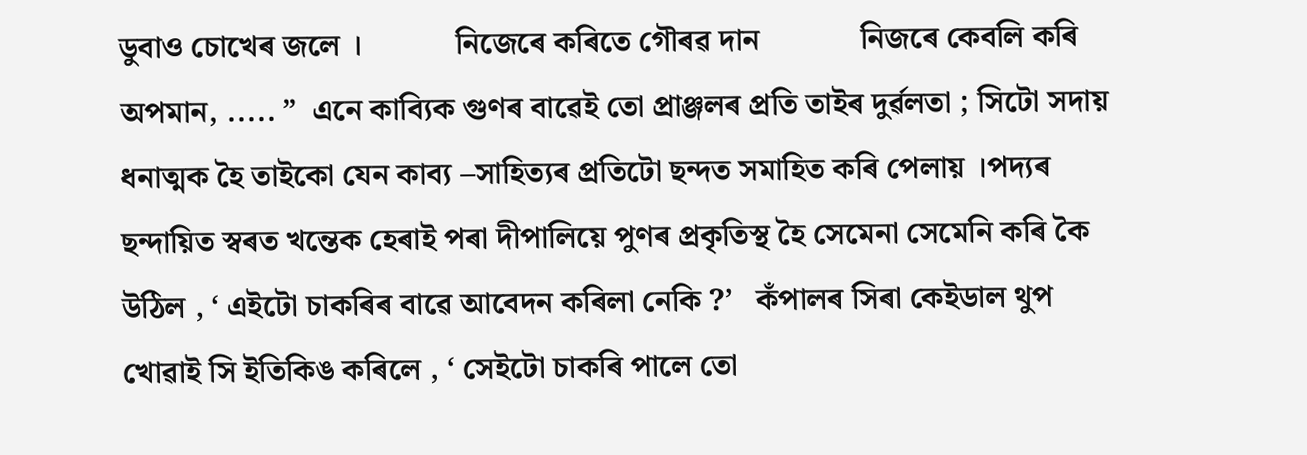ডুবাও চোখেৰ জলে ।            নিজেৰে কৰিতে গৌৰৱ দান             নিজৰে কেবলি কৰি অপমান, ..... ”  এনে কাব্যিক গুণৰ বাৱেই তো প্রাঞ্জলৰ প্রতি তাইৰ দুৰ্ৱলতা ; সিটো সদায় ধনাত্মক হৈ তাইকো যেন কাব্য –সাহিত্যৰ প্রতিটো ছন্দত সমাহিত কৰি পেলায় ।পদ্যৰ ছন্দায়িত স্বৰত খন্তেক হেৰাই পৰা দীপালিয়ে পুণৰ প্রকৃতিস্থ হৈ সেমেনা সেমেনি কৰি কৈ উঠিল , ‘ এইটো চাকৰিৰ বাৱে আবেদন কৰিলা নেকি ?’   কঁপালৰ সিৰা কেইডাল থুপ খোৱাই সি ইতিকিঙ কৰিলে , ‘ সেইটো চাকৰি পালে তো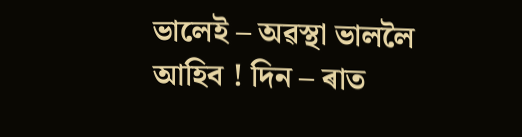ভালেই – অৱস্থা ভাললৈ আহিব ! দিন – ৰাত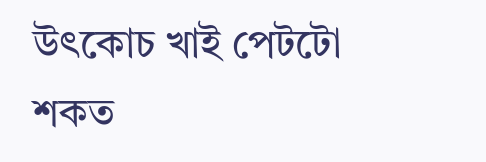উৎকোচ খাই পেটটো শকত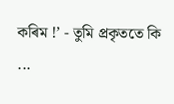কৰিম !’ - তুমি প্রকৃততে কি ...